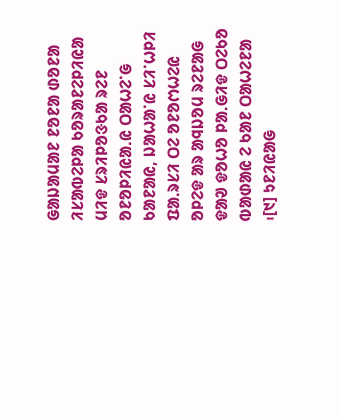ᱜᱟᱡᱟᱢᱟᱱ ᱱᱚᱱᱟ ᱰᱚᱱᱟ ᱤᱥᱟᱵᱮᱞᱟ ᱠᱚᱨᱟᱱᱮᱞᱤᱭᱟ ᱢᱤᱫ ᱥᱨᱤᱞᱚᱝᱠᱟ ᱨᱮᱱ ᱚᱱᱚᱞᱤᱭᱟᱹᱭ ᱛᱟᱦᱮᱸᱜ ᱠᱟᱱᱟᱭ, ᱡᱟᱦᱟᱸᱭ ᱥᱤᱸᱦᱞᱤ ᱯᱟᱹᱨᱥᱤ ᱛᱮ ᱚᱱᱚᱬᱦᱮᱭ ᱚᱞᱮᱫ ᱟᱨ ᱟᱧᱡᱚᱢ ᱨᱮᱱᱟᱜ ᱫᱟᱣ ᱫᱚᱦᱚ ᱞᱟᱹᱜᱤᱫ ᱛᱮᱠᱚ ᱵᱟᱰᱟᱭ ᱮ ᱠᱟᱱ ᱛᱟᱦᱮᱱᱟ ᱾[᱑] ᱩᱱᱤᱭᱟᱜ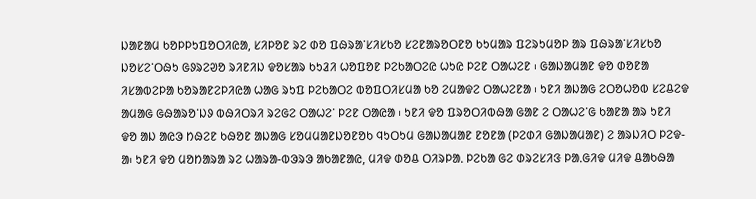ᱡᱟᱱᱟᱢ ᱠᱚᱞᱞᱩᱯᱚᱛᱤᱭᱟ, ᱥᱤᱞᱚᱱ ᱨᱮ ᱰᱚ ᱯᱷᱨᱟᱸᱥᱤᱥᱠᱚ ᱥᱮᱱᱟᱨᱚᱛᱱᱚ ᱠᱩᱢᱟᱨ ᱯᱮᱨᱩᱢᱚᱞ ᱟᱨ ᱯᱷᱨᱟᱸᱥᱤᱥᱠᱚ ᱡᱚᱥᱮᱸᱛᱷᱩ ᱜᱽᱨᱮᱣᱚ ᱨᱤᱱᱤᱡ ᱫᱚᱥᱟᱨ ᱠᱩᱲᱤ ᱦᱚᱯᱚᱱ ᱞᱮᱠᱟᱛᱮᱭ ᱦᱩᱭ ᱞᱮᱱ ᱛᱟᱦᱮᱱ ᱾ ᱜᱟᱡᱟᱢᱟᱱ ᱫᱚ ᱰᱚᱱᱟ ᱤᱥᱟᱵᱮᱞᱟ ᱠᱚᱨᱟᱱᱮᱞᱤᱭᱟ ᱦᱟᱜ ᱨᱩᱯ ᱞᱮᱠᱟᱛᱮ ᱵᱚᱯᱛᱤᱥᱢᱟ ᱠᱚ ᱮᱢᱟᱫᱮ ᱛᱟᱦᱮᱱᱟ ᱾ ᱩᱱᱤ ᱟᱡᱟᱜ ᱮᱛᱚᱦᱚᱵ ᱥᱮᱪᱮᱫ ᱟᱢᱟᱜ ᱜᱷᱟᱨᱚᱸᱡᱽ ᱵᱷᱤᱛᱨᱤ ᱨᱮᱜᱮ ᱛᱟᱦᱮᱸ ᱞᱮᱱ ᱛᱟᱭᱟ ᱾ ᱩᱱᱤ ᱫᱚ ᱯᱨᱚᱛᱤᱵᱷᱟ ᱜᱟᱱ ᱮ ᱛᱟᱦᱮᱸᱜ ᱠᱟᱱᱟ ᱟᱨ ᱩᱱᱤ ᱫᱚ ᱟᱡ ᱟᱭᱳ ᱴᱷᱮᱱ ᱠᱷᱚᱱ ᱟᱡᱟᱜ ᱥᱚᱢᱢᱟᱱᱡᱚᱱᱚᱠ ᱧᱩᱛᱩᱢ ᱜᱟᱡᱟᱢᱟᱱ ᱱᱚᱱᱟ (ᱞᱮᱰᱤ ᱜᱟᱡᱟᱢᱟᱱ) ᱮ ᱟᱨᱡᱤᱛ ᱞᱮᱫ-ᱟ᱾ ᱩᱱᱤ ᱫᱚ ᱢᱚᱴᱟᱨᱟ ᱨᱮ ᱦᱟᱨᱟ-ᱵᱳᱨᱳ ᱟᱠᱟᱱᱟᱭ, ᱢᱤᱫ ᱰᱚᱪ ᱛᱤᱨᱞᱟᱹ ᱞᱮᱠᱟ ᱜᱮ ᱰᱨᱮᱥᱤᱝ ᱞᱟᱹᱜᱤᱫ ᱢᱤᱫ ᱪᱟᱠᱷᱟ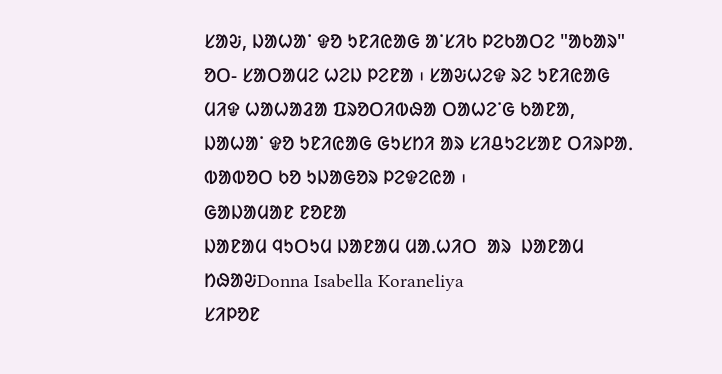ᱥᱟᱶ, ᱡᱟᱦᱟᱸ ᱫᱚ ᱩᱱᱤᱭᱟᱜ ᱟᱸᱥᱤᱠ ᱞᱮᱠᱟᱛᱮ "ᱟᱠᱟᱨ" ᱚᱛ- ᱥᱟᱛᱟᱢᱮ ᱦᱮᱡ ᱞᱮᱱᱟ ᱾ ᱥᱟᱶᱦᱮᱫ ᱨᱮ ᱩᱱᱤᱭᱟᱜ ᱢᱤᱫ ᱦᱟᱦᱟᱲᱟ ᱯᱨᱚᱛᱤᱵᱷᱟ ᱛᱟᱦᱮᱸᱜ ᱠᱟᱱᱟ, ᱡᱟᱦᱟᱸ ᱫᱚ ᱩᱱᱤᱭᱟᱜ ᱜᱩᱥᱴᱤ ᱟᱨ ᱥᱤᱪᱩᱮᱥᱟᱱ ᱛᱤᱨᱞᱟᱹ ᱵᱟᱵᱚᱛ ᱠᱚ ᱩᱡᱟᱜᱚᱨ ᱞᱮᱫᱮᱭᱟ ᱾
ᱜᱟᱡᱟᱢᱟᱱ ᱱᱚᱱᱟ
ᱡᱟᱱᱟᱢ ᱧᱩᱛᱩᱢ ᱡᱟᱱᱟᱢ ᱢᱟᱹᱦᱤᱛ  ᱟᱨ  ᱡᱟᱱᱟᱢ ᱴᱷᱟᱶDonna Isabella Koraneliya
ᱥᱤᱞᱚᱱ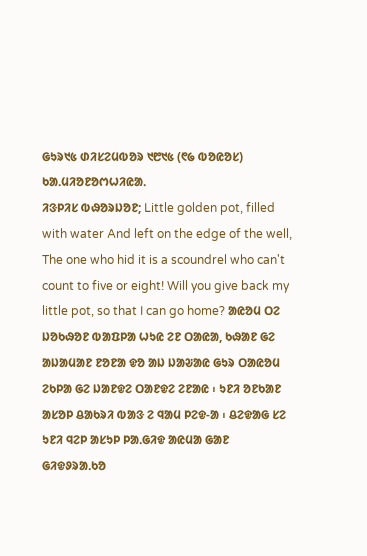ᱜᱩᱨ᱑᱕ ᱰᱤᱥᱮᱢᱵᱚᱨ ᱑᱘᱑᱕ (᱖᱙ ᱵᱚᱭᱚᱥ)
ᱠᱟᱹᱢᱤᱚᱱᱚᱬᱦᱤᱭᱟᱹ
ᱤᱝᱞᱤᱥ ᱵᱷᱚᱨᱡᱚᱱ; Little golden pot, filled with water And left on the edge of the well, The one who hid it is a scoundrel who can't count to five or eight! Will you give back my little pot, so that I can go home? ᱟᱭᱚᱢ ᱛᱮ ᱡᱚᱠᱷᱚᱱ ᱵᱟᱯᱞᱟ ᱦᱩᱭ ᱮᱱ ᱛᱟᱭᱟ, ᱠᱷᱟᱱ ᱜᱮ ᱟᱡᱟᱢᱟᱱ ᱱᱚᱱᱟ ᱫᱚ ᱟᱡ ᱡᱟᱶᱟᱭ ᱜᱩᱨ ᱛᱟᱭᱚᱢ ᱮᱠᱞᱟ ᱜᱮ ᱡᱟᱱᱫᱮ ᱛᱟᱱᱫᱮ ᱮᱱᱟᱭ ᱾ ᱩᱱᱤ ᱚᱱᱠᱟᱱ ᱟᱥᱚᱞ ᱪᱟᱠᱨᱤ ᱵᱟᱝ ᱮ ᱧᱟᱢ ᱞᱮᱫ-ᱟ ᱾ ᱪᱮᱫᱟᱜ ᱥᱮ ᱩᱱᱤ ᱧᱮᱞ ᱟᱥᱩᱞ ᱞᱟᱹᱜᱤᱫ ᱟᱭᱢᱟ ᱜᱟᱱ ᱜᱤᱫᱽᱨᱟᱹᱠᱚ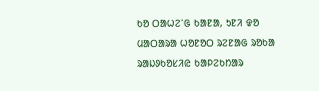ᱠᱚ ᱛᱟᱦᱮᱸᱜ ᱠᱟᱱᱟ, ᱩᱱᱤ ᱫᱚ ᱢᱟᱛᱟᱨᱟ ᱦᱚᱱᱚᱛ ᱨᱮᱱᱟᱜ ᱨᱚᱠᱟ ᱨᱟᱡᱽᱠᱚᱥᱤᱭ ᱠᱟᱞᱮᱠᱴᱟᱨ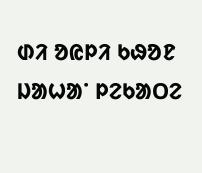ᱰᱤ ᱚᱭᱞᱤ ᱠᱷᱚᱱ ᱡᱟᱦᱟᱸ ᱞᱮᱠᱟᱛᱮ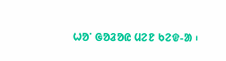ᱦᱚᱸ ᱜᱚᱲᱚᱭ ᱢᱮᱱ ᱠᱮᱫ-ᱟ ᱾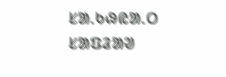ᱥᱟᱹᱠᱷᱭᱟᱹᱛ ᱥᱟᱯᱲᱟᱣ